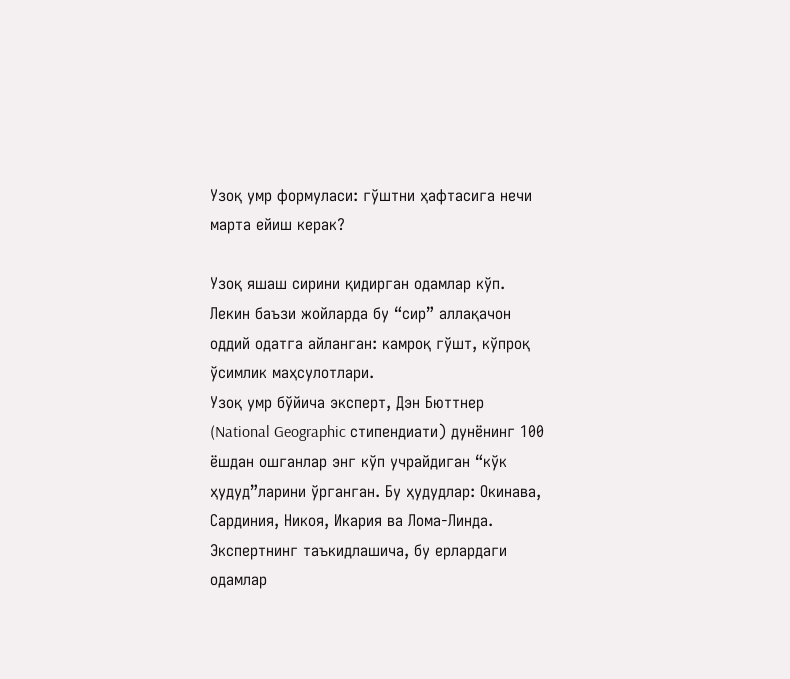Узоқ умр формуласи: гўштни ҳафтасига нечи марта ейиш керак?

Узоқ яшаш сирини қидирган одамлар кўп. Лекин баъзи жойларда бу “сир” аллақачон оддий одатга айланган: камроқ гўшт, кўпроқ ўсимлик маҳсулотлари.
Узоқ умр бўйича эксперт, Дэн Бюттнер (National Geographic стипендиати) дунёнинг 100 ёшдан ошганлар энг кўп учрайдиган “кўк ҳудуд”ларини ўрганган. Бу ҳудудлар: Окинава, Сардиния, Никоя, Икария ва Лома-Линда.
Экспертнинг таъкидлашича, бу ерлардаги одамлар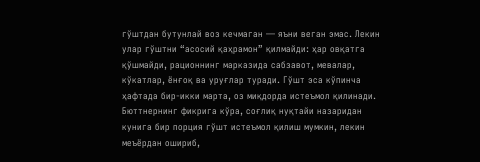гўштдан бутунлай воз кечмаган — яъни веган эмас. Лекин улар гўштни “асосий қаҳрамон” қилмайди: ҳар овқатга қўшмайди, рационнинг марказида сабзавот, мевалар, кўкатлар, ёнғоқ ва уруғлар туради. Гўшт эса кўпинча ҳафтада бир-икки марта, оз миқдорда истеъмол қилинади.
Бюттнернинг фикрига кўра, соғлиқ нуқтайи назаридан кунига бир порция гўшт истеъмол қилиш мумкин, лекин меъёрдан ошириб,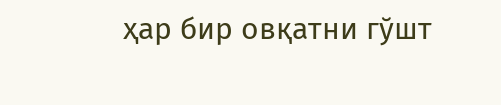ҳар бир овқатни гўшт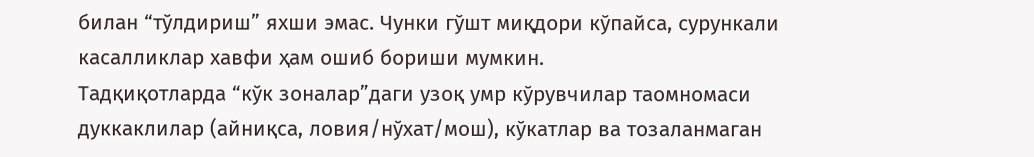билан “тўлдириш” яхши эмас. Чунки гўшт миқдори кўпайса, сурункали касалликлар хавфи ҳам ошиб бориши мумкин.
Тадқиқотларда “кўк зоналар”даги узоқ умр кўрувчилар таомномаси дуккаклилар (айниқса, ловия/нўхат/мош), кўкатлар ва тозаланмаган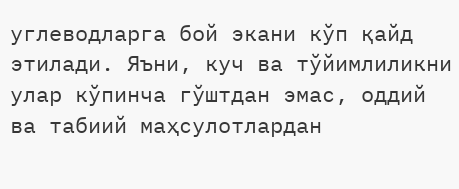углеводларга бой экани кўп қайд этилади. Яъни, куч ва тўйимлиликни улар кўпинча гўштдан эмас, оддий ва табиий маҳсулотлардан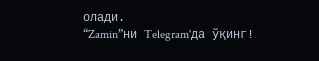олади.
“Zamin”ни Telegram'да ўқинг!